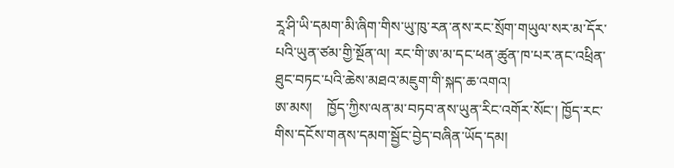རཱ་ཤི་ཡི་དམག་མི་ཞིག་གིས་ཡུ་ཁུ་རན་ནས་རང་སྲོག་གཡུལ་སར་མ་དོར་པའི་ཡུན་ཙམ་གྱི་སྔོན་ལ། རང་གི་ཨ་མ་དང་ཕན་ཚུན་ཁ་པར་ནང་འཕྲིན་ཐུང་བཏང་པའི་ཆེས་མཐའ་མཇུག་གི་སྐད་ཆ་འགའ།
ཨ་མས།    ཁྱོད་ཀྱིས་ལན་མ་བཏབ་ནས་ཡུན་རིང་འགོར་སོང་། ཁྱོད་རང་གིས་དངོས་གནས་དམག་སྦྱོང་བྱེད་བཞིན་ཡོད་དམ།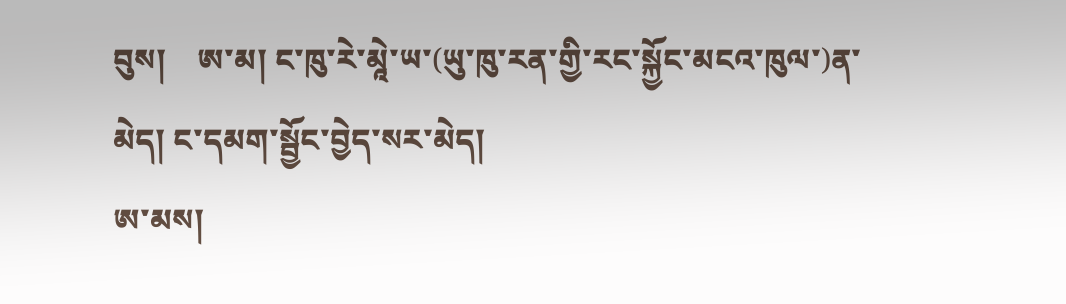བུས།    ཨ་མ། ང་ཁུ་རེ་མཱེ་ཡ་(ཡུ་ཁུ་རན་གྱི་རང་སྐྱོང་མངའ་ཁུལ་)ན་མེད། ང་དམག་སྦྱོང་བྱེད་སར་མེད།
ཨ་མས།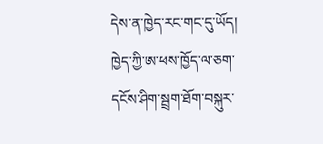དེས་ན་ཁྱེད་རང་གང་དུ་ཡོད། ཁྱེད་ཀྱི་ཨ་ཕས་ཁྱོད་ལ་ཅག་དངོས་ཤིག་སྦྲག་ཐོག་བསྐུར་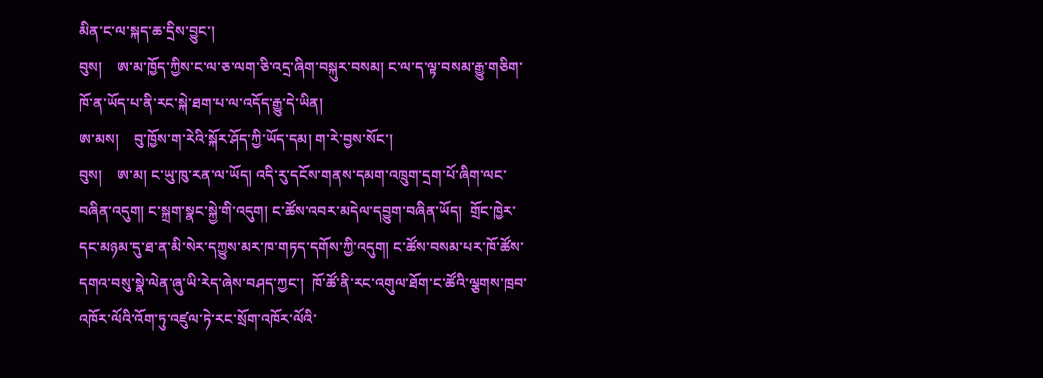མིན་ང་ལ་སྐད་ཆ་དྲིས་བྱུང་།
བུས།    ཨ་མ་ཁྱོད་ཀྱིས་ང་ལ་ཅ་ལག་ཅི་འདྲ་ཞིག་བསྐུར་བསམ། ང་ལ་ད་ལྟ་བསམ་རྒྱུ་གཅིག་ཁོ་ན་ཡོད་པ་ནི་རང་སྐེ་ཐག་པ་ལ་འདོད་རྒྱུ་དེ་ཡིན།
ཨ་མས།    བུ་ཁྱོས་ག་རེའི་སྐོར་ཤོད་ཀྱི་ཡོད་དམ། ག་རེ་བྱས་སོང་།
བུས།    ཨ་མ། ང་ཡུ་ཁུ་རན་ལ་ཡོད། འདི་རུ་དངོས་གནས་དམག་འཁྲུག་དྲག་པོ་ཞིག་ལང་བཞིན་འདུག། ང་སྐྲག་སྣང་སྐྱེ་གི་འདུག། ང་ཚོས་འབར་མདེལ་དབྱུག་བཞིན་ཡོད།  གྲོང་ཁྱེར་དང་མཉམ་དུ་ཐ་ན་མི་སེར་དཀྱུས་མར་ཁ་གཏད་དགོས་ཀྱི་འདུག། ང་ཚོས་བསམ་པར་ཁོ་ཚོས་དགའ་བསུ་སྣེ་ལེན་ཞུ་ཡི་རེད་ཞེས་བཤད་ཀྱང་།  ཁོ་ཚོ་ནི་རང་འགུལ་ཐོག་ང་ཚོའི་ལྕགས་ཁྲབ་འཁོར་ལོའི་འོག་ཏུ་འཛུལ་ཏེ་རང་སྲོག་འཁོར་ལོའི་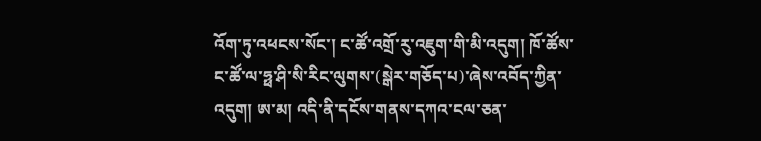འོག་ཏུ་འཕངས་སོང་། ང་ཚོ་འགྲོ་རུ་འཇུག་གི་མི་འདུག། ཁོ་ཚོས་ང་ཚོ་ལ་ཧྥ་ཤི་སི་རིང་ལུགས་(སྒེར་གཅོད་པ)་ཞེས་འབོད་ཀྱིན་འདུག། ཨ་མ། འདི་ནི་དངོས་གནས་དཀའ་ངལ་ཅན་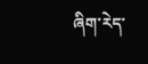ཞིག་རེད་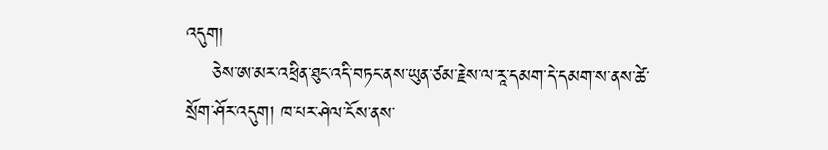འདུག།
    ཅེས་ཨ་མར་འཕྲིན་ཐུང་འདི་བཏང་ནས་ཡུན་ཙམ་རྗེས་ལ་རཱ་དམག་དེ་དམག་ས་ནས་ཚེ་སྲོག་ཤོར་འདུག། ཁ་པར་ཤེལ་ངོས་ནས་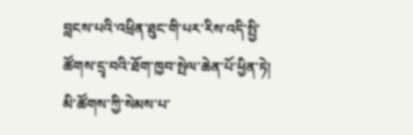བླངས་པའི་འཕྲིན་ཐུང་གི་པར་རིས་འདི་སྤྱི་ཚོགས་དྲྭ་བའི་ཐོག་ཁྱབ་སྤེལ་ཆེན་པོ་ཕྱིན་ཏེ། མི་ཚོགས་ཀྱི་སེམས་པ་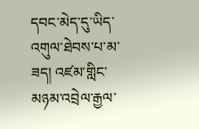དབང་མེད་དུ་ཡིད་འགུལ་ཐེབས་པ་མ་ཟད། འཛམ་གླིང་མཉམ་འབྲེལ་རྒྱལ་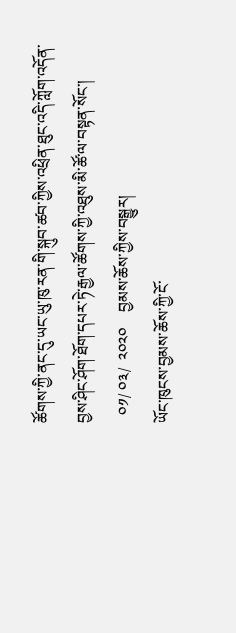ཚོགས་ཀྱི་ནང་དུ་ཡང་ཡུ་ཁུ་རན་གི་སྐུབ་ཚབ་ཀྱིས་འཕྲིན་ཐུང་འདི་ཀློག་འདོན་བྱས་ཤིང་ཤོག་ཐོག་དཔར་ཏེ་རྒྱལ་ཚོགས་ཀྱི་འཐུས་མི་ཚོ་ལ་བསྟན་སོང་།
  ༠༡/ ༠༣/  ༢༠༢༠    བྱམས་ཆོས་ཀྱིས་བསྒྱུར།
ཡོང་ཁུངས་བྱམས་ཆོས་ཀྱི་ངོ་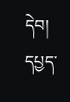དེབ།
དཔྱད་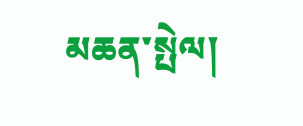མཆན་སྤེལ།